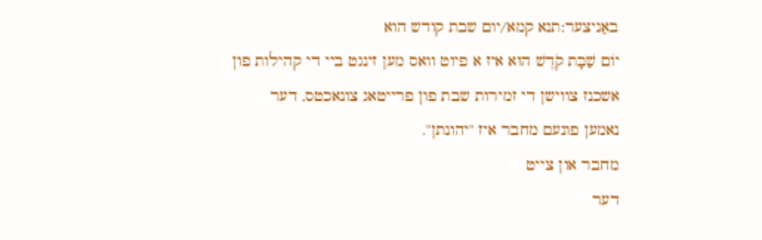באַניצער:תנא קמא/יום שבת קודש הוא
יוֹם שַׁבָּת קֹדֶשׁ הוּא איז א פיוט וואס מען זינגט ביי די קהילות פון אשכנז צווישן די זמירות שבת פון פרייטאג צונאכטס, דער נאמען פונעם מחבר איז "יהונתן".
מחבר און צייט
דער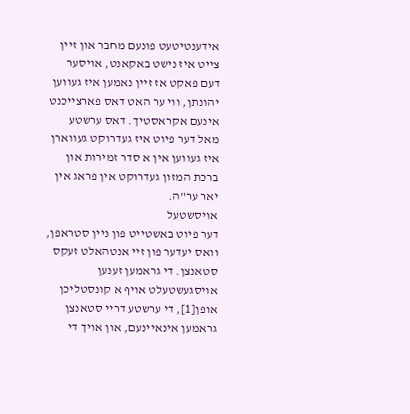אידענטיטעט פונעם מחבר און זיין צייט איז נישט באקאנט, אויסער דעם פאקט אז זיין נאמען איז געווען יהונתן, ווי ער האט דאס פארצייכנט אינעם אקראסטיך. דאס ערשטע מאל דער פיוט איז געדרוקט געווארן איז געווען אין א סדר זמירות און ברכת המזון געדרוקט אין פראג אין יאר ער"ה.
אויסשטעל
דער פיוט באשטייט פון ניין סטראפן, וואס יעדער פון זיי אנטהאלט זעקס סטאנצן. די גראמען זענען אויסגעשטעלט אויף א קונסטליכן אופן[1], די ערשטע דריי סטאנצן גראמען אינאיינעם, און אויך די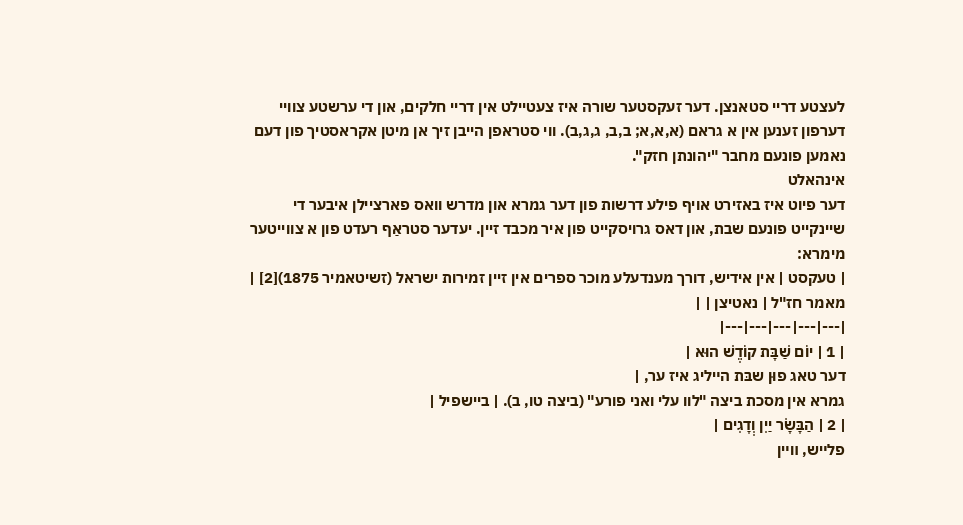לעצטע דריי סטאנצן. דער זעקסטער שורה איז צעטיילט אין דריי חלקים, און די ערשטע צוויי דערפון זענען אין א גראם (א,א,א; ב,ב, ג,ג,ב). ווי סטראפן הייבן זיך אן מיטן אקראסטיך פון דעם נאמען פונעם מחבר "יהונתן חזק".
אינהאלט
דער פיוט איז באזירט אויף פילע דרשות פון דער גמרא און מדרש וואס פארציילן איבער די שיינקייט פונעם שבת, און דאס גרויסקייט פון איר מכבד זיין. יעדער סטראַף רעדט פון א צווייטער מימרא:
| טעקסט | אין אידיש, דורך מענדעלע מוכר ספרים אין זיין זמירות ישראל (זשיטאמיר 1875)[2] |
מאמר חז"ל | נאטיצן | |
|---|---|---|---|---|
| 1 | יוֹם שַׁבָּת קוֹדֶשׁ הוּא |
דער טאג פוּן שבּת הײליג איז ער, |
גמרא אין מסכת ביצה "לוו עלי ואני פורע" (ביצה טו, ב). | ביישפיל |
| 2 | הַבָּשָׂר יַיִן וְדָגִים |
פלײש, װײן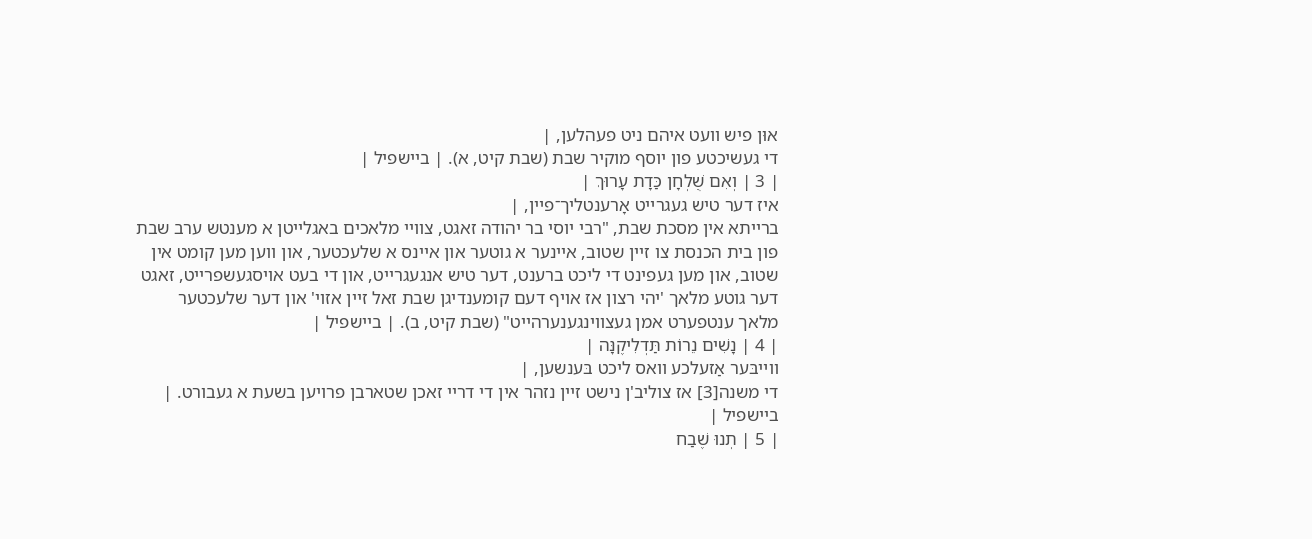אוּן פיש װעט איהם ניט פעהלען, |
די געשיכטע פון יוסף מוקיר שבת (שבת קיט, א). | ביישפיל |
| 3 | וְאִם שֻׁלְחָן כַּדָת עָרוּךְ |
איז דער טיש געגרײט אָרענטליך־פײן, |
ברייתא אין מסכת שבת, "רבי יוסי בר יהודה זאגט, צוויי מלאכים באגלייטן א מענטש ערב שבת פון בית הכנסת צו זיין שטוב, איינער א גוטער און איינס א שלעכטער, און ווען מען קומט אין שטוב, און מען געפינט די ליכט ברענט, דער טיש אנגעגרייט, און די בעט אויסגעשפרייט, זאגט דער גוטע מלאך 'יהי רצון אז אויף דעם קומענדיגן שבת זאל זיין אזוי' און דער שלעכטער מלאך ענטפערט אמן געצווינגענערהייט" (שבת קיט, ב). | ביישפיל |
| 4 | נָשִׁים נֵרוֹת תַּדְלִיקֶנָּה |
װײבּער אַזעלכע װאס ליכט בּענשען, |
די משנה[3] אז צוליב'ן נישט זיין נזהר אין די דריי זאכן שטארבן פרויען בשעת א געבורט. | ביישפיל |
| 5 | תְנוּ שֶׁבַח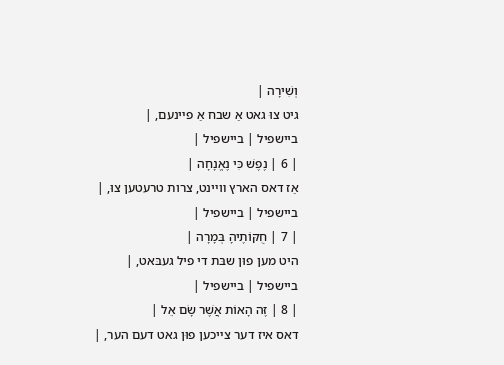וְשִׁירָה |
גיט צוּ גאט אַ שבח אַ פײנעם, |
ביישפיל | ביישפיל |
| 6 | נֶפֶשׁ כִּי נֶאֱנָחָה |
אַז דאס הארץ װײנט, צרות טרעטען צוּ, |
ביישפיל | ביישפיל |
| 7 | חֻקּוֹתֶיהָ בְּמָרָה |
היט מען פוּן שבּת די פיל געבּאט, |
ביישפיל | ביישפיל |
| 8 | זֶּה הָאוֹת אֲשֶׁר שָׂם אֵל |
דאס איז דער צײכען פוּן גאט דעם הער, |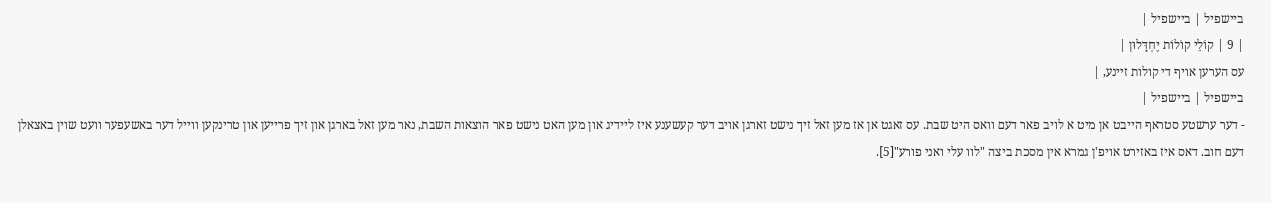ביישפיל | ביישפיל |
| 9 | קוֹלֵי קוֹלוֹת יֶחְדָּלוּן |
עס הערען אױף די קולות זײנע, |
ביישפיל | ביישפיל |
- דער ערשטע סטראף הייבט אן מיט א לויב פאר דעם וואס היט שבת. עס זאגט אן אז מען זאל זיך נישט זארגן אויב דער קעשענע איז ליידיג און מען האט נישט פאר הוצאות השבת, נאר מען זאל בארגן און זיך פרייען און טרינקען ווייל דער באשעפער וועט שוין באצאלן דעם חוב. דאס איז באזירט אויפ'ן גמרא אין מסכת ביצה "לוו עלי ואני פורע"[5].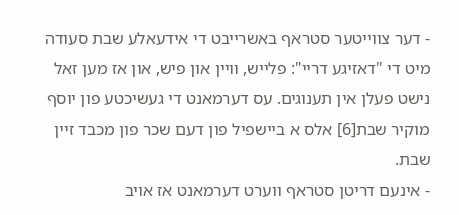- דער צווייטער סטראף באשרייבט די אידעאלע שבת סעודה מיט די "דאזיגע דריי": פלייש, וויין און פיש, און אז מען זאל נישט פעלן אין תענוגים. עס דערמאנט די געשיכטע פון יוסף מוקיר שבת[6] אלס א ביישפיל פון דעם שכר פון מכבד זיין שבת.
- אינעם דריטן סטראף ווערט דערמאנט אז אויב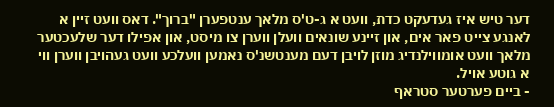דער טיש איז געדעקט כדת, וועט א ג-ט'ס מלאך ענטפערן "ברוך". דאס וועט זיין א לאנגע צייט פאר אים, און זיינע שונאים וועלן ווערן צו מיסט, און אפילו דער שלעכטער מלאך וועט אומווילנדיג מוזן לויבן דעם מענטשנ'ס נאמען וועלכע וועט געהויבן ווערן ווי א גוטע אויל.
- ביים פערטער סטראף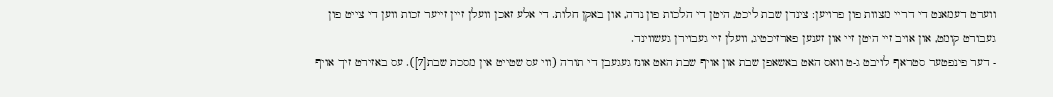ווערט דעמאנט די דריי מצוות פון פרויען: צינדן שבת ליכט, היטן די הלכות פון נדה, און באקן חלות. די אלע זאכן וועלן זיין זייער זכות ווען די צייט פון געבורט קומט, און אויב זיי היטן זיי און זענען פארזיכטיג, וועלן זיי געבוירן געשווינד.
- דער פינפטער סטראף לויבט ג-ט וואס האט באשאפן שבת און אויף שבת האט אונז געגעבן די תורה (ווי עס שטייט אין מסכת שבת[7]). עס באזירט זיך אויף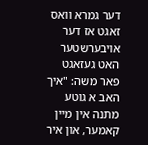דער גמרא וואס זאגט אז דער אויבערשטער האט געזאגט פאר משה: "איך האב א גוטע מתנה אין מיין קאמער, און איר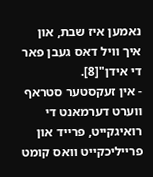נאמען איז שבת, און איך וויל דאס געבן פאר די אידן"[8].
- אין זעקסטער סטראף ווערט דערמאנט די רואיגקייט, פרייד און פרייליכקייט וואס קומט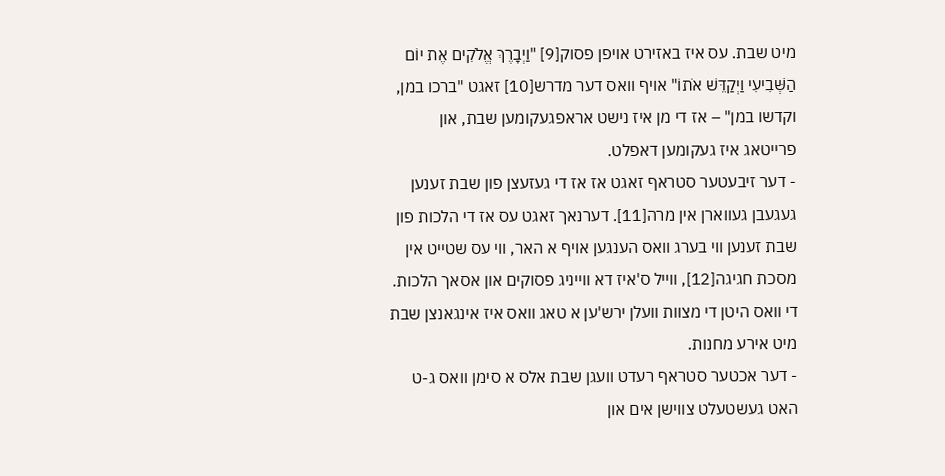מיט שבת. עס איז באזירט אויפן פסוק[9] "וַיְבָרֶךְ אֱלֹקִים אֶת יוֹם הַשְּׁבִיעִי וַיְקַדֵּשׁ אֹתוֹ" אויף וואס דער מדרש[10] זאגט "ברכו במן, וקדשו במן" – אז די מן איז נישט אראפגעקומען שבת, און פרייטאג איז געקומען דאפלט.
- דער זיבעטער סטראף זאגט אז אז די געזעצן פון שבת זענען געגעבן געווארן אין מרה[11]. דערנאך זאגט עס אז די הלכות פון שבת זענען ווי בערג וואס הענגען אויף א האר, ווי עס שטייט אין מסכת חגיגה[12], ווייל ס'איז דא ווייניג פסוקים און אסאך הלכות. די וואס היטן די מצוות וועלן ירש'ען א טאג וואס איז אינגאנצן שבת מיט אירע מחנות.
- דער אכטער סטראף רעדט וועגן שבת אלס א סימן וואס ג-ט האט געשטעלט צווישן אים און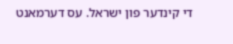די קינדער פון ישראל. עס דערמאנט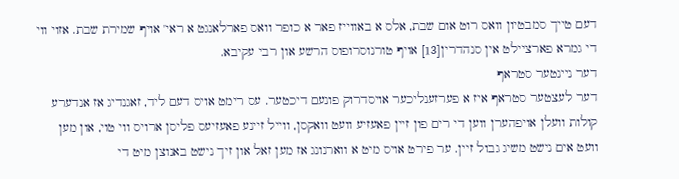דעם טייך סמבטיון וואס רוט אום שבת, אלס א באווייז פאר א כופר וואס פארלאנגט א ראי' אויף שמירת שבת. אזוי ווי די גמרא פארציילט אין סנהדרין[13] אויף טורנוסרופוס הרשע און רבי עקיבא.
דער ניינטער סטראף
דער לעצטער סטראף איז א פערזענליכער אויסדרוק פונעם דיכטער. עס רימט אויס דעם ליד, זאגנדיג אז אנדערע קולות וועלן אויפהערן ווען די רים פון זיין פאעזיע וועט וואקסן, ווייל זיינע פאעזיעס פליסן ארויס ווי טוי, און מען וועט אים נישט משיג גבול זיין. ער פירט אויס מיט א ווארנונג אז מען זאל און זיך נישט באנוצן מיט די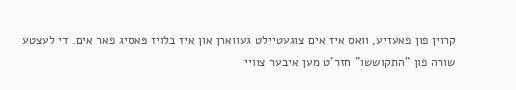קרוין פון פאעזיע, וואס איז אים צוגעטיילט געווארן און איז בלויז פּאסיג פאר אים. די לעצטע שורה פון "התקוששו" חזר'ט מען איבער צוויי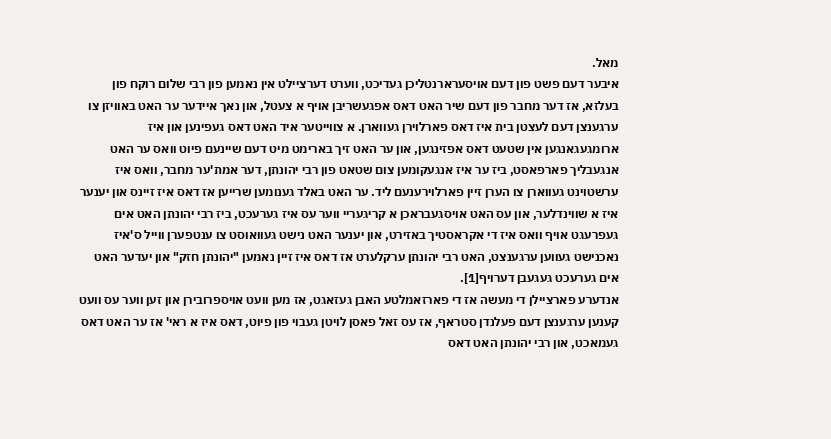מאל.
איבער דעם פשט פון דעם אויסערארנטליכן געדיכט, ווערט דערציילט אין נאמען פון רבי שלום רוקח פון בעלזא, אז דער מחבר פון דעם שיר האט דאס אפגעשריבן אויף א צעטל, און נאך איידער ער האט באוויזן צו ערגענצן דעם לעצטן בית איז דאס פארלוירן געווארן. א צווייטער איד האט דאס געפינען און איז ארומגעגאנגען אין שטעט דאס אפזינגען, און ער האט זיך בארימט מיט דעם שיינעם פיוט וואס ער האט אנגעבליך פארפאסט, ביז ער איז אנגעקומען צום שטאט פון רבי יהונתן, דער אמת'ער מחבר, וואס איז ערשטוינט געווארן צו הערן זיין פארלוירענעם ליד. ער האט באלד גענומען שרייען אז דאס איז זיינס און יענער איז א שווינדלער, און עס האט אויסגעבראכן א קריגעריי ווער עס איז גערעכט, ביז רבי יהונתן האט אים געפרעגט אויף וואס איז די אקראסטיך באזירט, און יענער האט נישט געוואוסט צו ענטפערן ווייל ס'איז נאכנישט געווען ערגענצט, האט רבי יהונתן ערקלערט אז דאס איז זיין נאמען "יהונתן חזק" און יעדער האט אים גערעכט געגעבן דערויף[1].
אנדערע פארציילן די מעשה אז די פארזאמלטע האבן געזאגט, אז מען וועט אויספרובירן און זען ווער עס וועט קענען ערגענצן דעם פעלנדן סטראף, אז עס זאל פאסן לויטן געבוי פון פיוט, דאס איז א ראי' אז ער האט דאס געמאכט, און רבי יהונתן האט דאס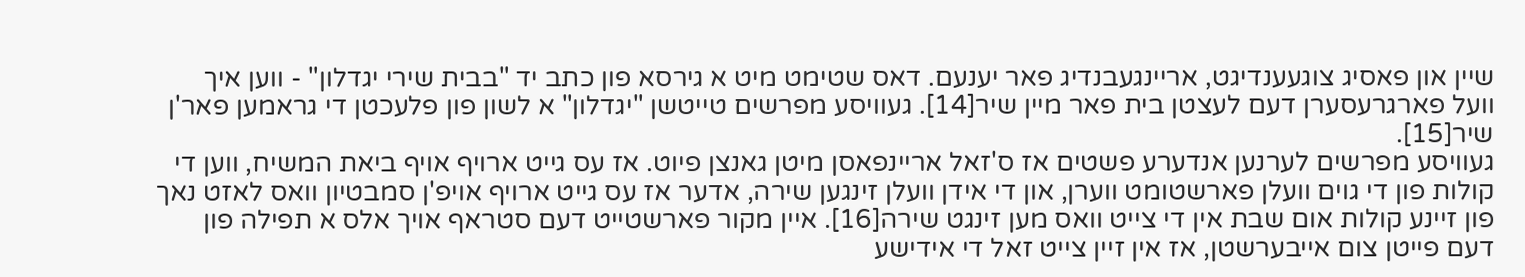שיין און פאסיג צוגעענדיגט, אריינגעבנדיג פאר יענעם. דאס שטימט מיט א גירסא פון כתב יד "בבית שירי יגדלון" - ווען איך וועל פארגרעסערן דעם לעצטן בית פאר מיין שיר[14]. געוויסע מפרשים טייטשן "יגדלון" א לשון פון פלעכטן די גראמען פאר'ן שיר[15].
געוויסע מפרשים לערנען אנדערע פשטים אז ס'זאל אריינפאסן מיטן גאנצן פיוט. אז עס גייט ארויף אויף ביאת המשיח, ווען די קולות פון די גוים וועלן פארשטומט ווערן, און די אידן וועלן זינגען שירה, אדער אז עס גייט ארויף אויפ'ן סמבטיון וואס לאזט נאך פון זיינע קולות אום שבת אין די צייט וואס מען זינגט שירה[16]. איין מקור פארשטייט דעם סטראף אויך אלס א תפילה פון דעם פייטן צום אייבערשטן, אז אין זיין צייט זאל די אידישע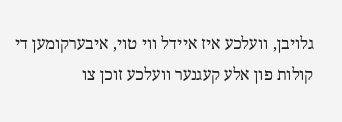גלויבן, וועלכע איז איידל ווי טוי, איבערקומען די קולות פון אלע קעגנער וועלכע זוכן צו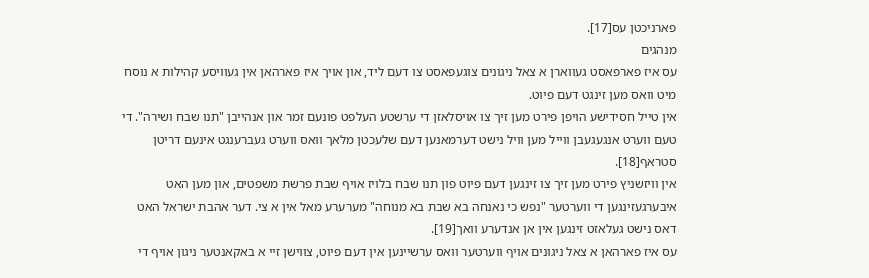פארניכטן עס[17].
מנהגים
עס איז פארפאסט געווארן א צאל ניגונים צוגעפאסט צו דעם ליד, און אויך איז פארהאן אין געוויסע קהילות א נוסח מיט וואס מען זינגט דעם פיוט.
אין טייל חסידישע הויפן פירט מען זיך צו אויסלאזן די ערשטע העלפט פונעם זמר און אנהייבן "תנו שבח ושירה". די טעם ווערט אנגעגעבן ווייל מען וויל נישט דערמאנען דעם שלעכטן מלאך וואס ווערט געברענגט אינעם דריטן סטראף[18].
אין וויזשניץ פירט מען זיך צו זינגען דעם פיוט פון תנו שבח בלויז אויף שבת פרשת משפטים, און מען האט איבערגעזינגען די ווערטער "נפש כי נאנחה בא שבת בא מנוחה" מערערע מאל אין א צי. דער אהבת ישראל האט דאס נישט געלאזט זינגען אין אן אנדערע וואך[19].
עס איז פארהאן א צאל ניגונים אויף ווערטער וואס ערשיינען אין דעם פיוט, צווישן זיי א באקאנטער ניגון אויף די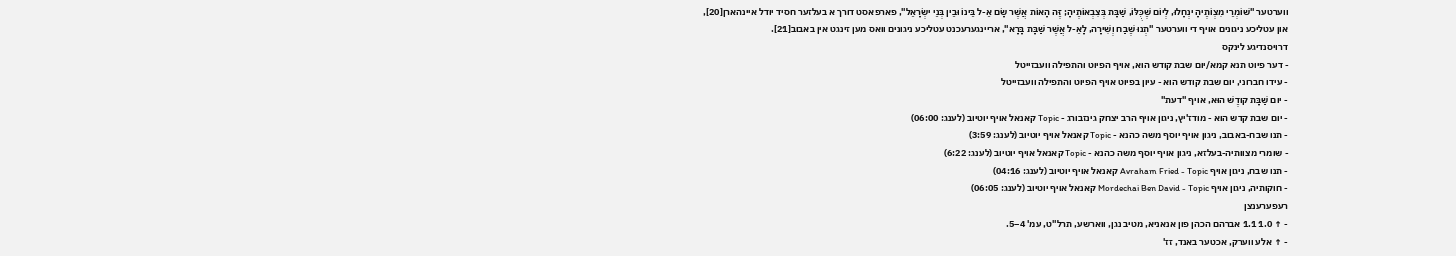ווערטער "שׁוֹמְרֵי מִצְוֹתֶיהָ ינְחָלוּ, לְיוֹם שֶׁכֻּלּוֹ, שַׁבָּת בְּצִבְאוֹתֶיהָ; זֶּה הָאוֹת אֲשֶׁר שָׂם אֵ-ל בֵּינוֹ וּבֵין בְּנֵי ישְׂרָאֵל", פארפאסט דורך א בעלזער חסיד יודל איינהארן[20], און עטליכע ניגונים אויף די ווערטער "תְנוּ שֶׁבַח וְשִׁירָה, לָאֵ-ל אֲשֶׁר שַׁבָּת בָּרָא", אריינגערעכנט עטליכע ניגונים וואס מען זינגט אין באבוב[21].
דרויסנדיגע לינקס
- דער פיוט תנא קמא/יום שבת קודש הוא, אויף הפיוט והתפילה וועבזייטל
- עידו חברוני, יום שבת קודש הוא - עיון בפיוט אויף הפיוט והתפילה וועבזייטל
- יום שַׁבָּת קודֶשׁ הוּא, אויף "דעת"
- יום שבת קדש הוא - מודז'יץ, ניגון אויף הרב יצחק גינזבורג - Topic קאנאל אויף יוטיוב (לענג: 06:00)
- תנו שבח-באבוב, ניגון אויף יוסף משה כהנא - Topic קאנאל אויף יוטיוב (לענג: 3:59)
- שומרי מצוותיה-בעלזא, ניגון אויף יוסף משה כהנא - Topic קאנאל אויף יוטיוב (לענג: 6:22)
- תנו שבח, ניגון אויף Avraham Fried - Topic קאנאל אויף יוטיוב (לענג: 04:16)
- חוקותיה, ניגון אויף Mordechai Ben David - Topic קאנאל אויף יוטיוב (לענג: 06:05)
רעפערענצן
- ↑ 1.0 1.1 אברהם הכהן פון אנאניא, מטיב נגן, ווארשע, תרל"ט, עמ' 4–5.
- ↑ אלע ווערק, אכטער באנד, זז'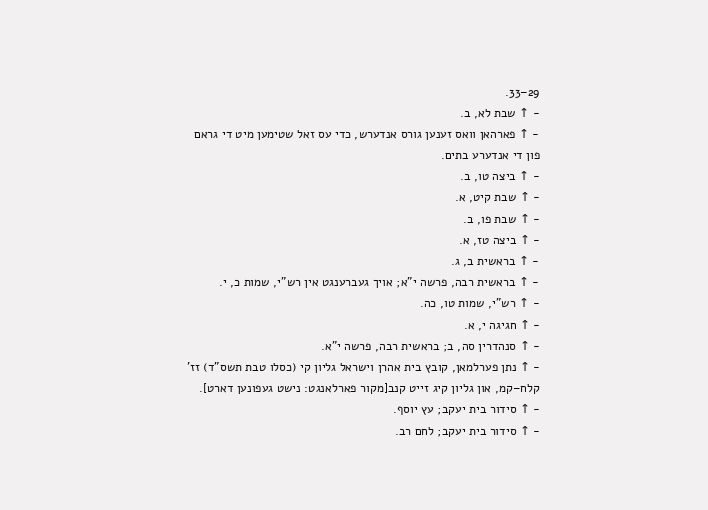29–33.
- ↑ שבת לא, ב.
- ↑ פארהאן וואס זענען גורס אנדערש, כדי עס זאל שטימען מיט די גראם פון די אנדערע בתים.
- ↑ ביצה טו, ב.
- ↑ שבת קיט, א.
- ↑ שבת פו, ב.
- ↑ ביצה טז, א.
- ↑ בראשית ב, ג.
- ↑ בראשית רבה, פרשה י"א; אויך געברענגט אין רש"י, שמות כ, י.
- ↑ רש"י, שמות טו, כה.
- ↑ חגיגה י, א.
- ↑ סנהדרין סה, ב; בראשית רבה, פרשה י"א.
- ↑ נתן פערלמאן, קובץ בית אהרן וישראל גליון קי (כסלו טבת תשס"ד) זז' קלח–קמ, און גליון קיג זייט קנב[מקור פארלאנגט: נישט געפונען דארט].
- ↑ סידור בית יעקב; עץ יוסף.
- ↑ סידור בית יעקב; לחם רב.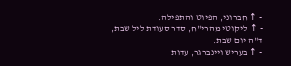- ↑ חברוני, הפיוט והתפילה.
- ↑ ליקוטי מהרי"ח, סדר סעודת ליל שבת, ד"ה יום שבת.
- ↑ בעריש ויינברגר, עדות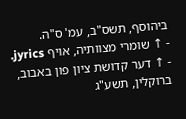ביהוסף, תשס"ב, עמ' ס"ה.
- ↑ שומרי מצוותיה, אויף jyrics.
- ↑ דער קדושת ציון פון באבוב, ברוקלין, תשע"ג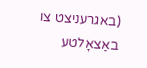(באגרעניצט צו באַצאָלטע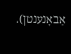אַבאָנענטן).